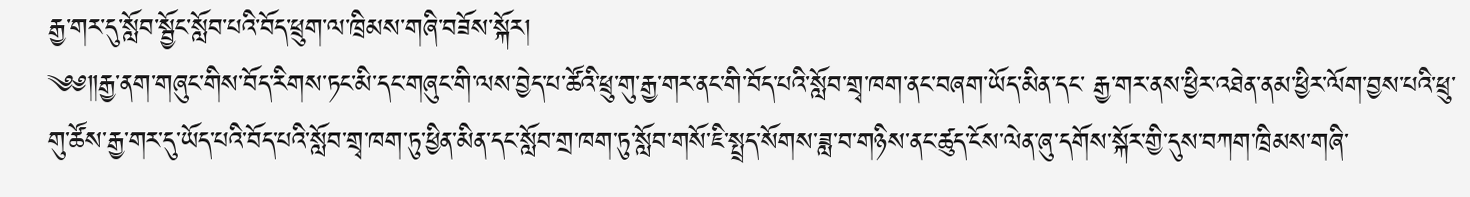རྒྱ་གར་དུ་སློབ་སྦྱོང་སློབ་པའི་བོད་ཕྲུག་ལ་ཁྲིམས་གཞི་བཟོས་སྐོར།
༄༅༎རྒྱ་ནག་གཞུང་གིས་བོད་རིགས་ཏང་མི་དང་གཞུང་གི་ལས་བྱེད་པ་ཚོའི་ཕྲུ་གུ་རྒྱ་གར་ནང་གི་བོད་པའི་སློབ་གྲྭ་ཁག་ནང་བཞག་ཡོད་མིན་དང་ རྒྱ་གར་ནས་ཕྱིར་འཐེན་ནམ་ཕྱིར་ལོག་བྱས་པའི་ཕྲུ་གུ་ཚོས་རྒྱ་གར་དུ་ཡོད་པའི་བོད་པའི་སློབ་གྲྭ་ཁག་ཏུ་ཕྱིན་མིན་དང་སློབ་གྲ་ཁག་ཏུ་སློབ་གསོ་ཇི་སྤྲད་སོགས་ཟླ་བ་གཉིས་ནང་ཚུད་ངོས་ལེན་ཞུ་དགོས་སྐོར་གྱི་དུས་བཀག་ཁྲིམས་གཞི་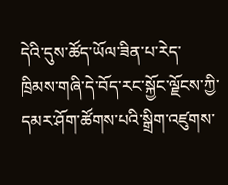དེའི་དུས་ཚོད་ཡོལ་ཟིན་པ་རེད་
ཁྲིམས་གཞི་དེ་བོད་རང་སྐྱོང་ལྗོངས་ཀྱི་དམར་ཤོག་ཚོགས་པའི་སྒྲིག་འཛུགས་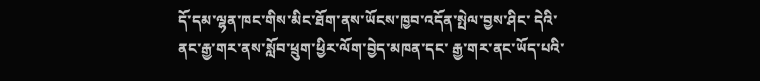དོ་དམ་ལྷན་ཁང་གིས་མིང་ཐོག་ནས་ཡོངས་ཁྱབ་འདོན་སྤེལ་བྱས་ཤིང་ དེའི་ནང་རྒྱ་གར་ནས་སློབ་ཕྲུག་ཕྱིར་ལོག་བྱེད་མཁན་དང་ རྒྱ་གར་ནང་ཡོད་པའི་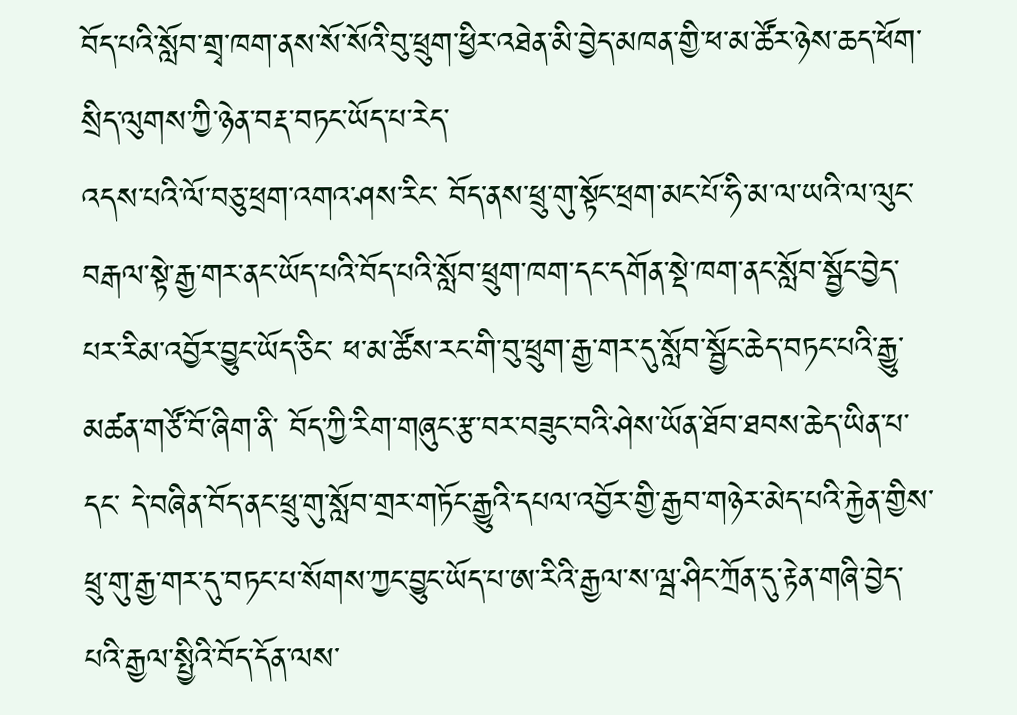བོད་པའི་སློབ་གྲྭ་ཁག་ནས་སོ་སོའི་བུ་ཕྲུག་ཕྱིར་འཐེན་མི་བྱེད་མཁན་གྱི་ཕ་མ་ཚོར་ཉེས་ཆད་ཕོག་སྲིད་ལུགས་ཀྱི་ཉེན་བརྡ་བཏང་ཡོད་པ་རེད་
འདས་པའི་ལོ་བཅུ་ཕྲག་འགའ་ཤས་རིང་ བོད་ནས་ཕྲུ་གུ་སྟོང་ཕྲག་མང་པོ་ཧི་མ་ལ་ཡའི་ལ་ལུང་བརྒལ་སྟེ་རྒྱ་གར་ནང་ཡོད་པའི་བོད་པའི་སློབ་ཕྲུག་ཁག་དང་དགོན་སྡེ་ཁག་ནང་སློབ་སྦྱོང་བྱེད་པར་རིམ་འབྱོར་བྱུང་ཡོད་ཅིང་ ཕ་མ་ཚོས་རང་གི་བུ་ཕྲུག་རྒྱ་གར་དུ་སློབ་སྦྱོང་ཆེད་བཏང་པའི་རྒྱུ་མཚན་གཙོ་བོ་ཞིག་ནི་ བོད་ཀྱི་རིག་གཞུང་རྩ་བར་བཟུང་བའི་ཤེས་ཡོན་ཐོབ་ཐབས་ཆེད་ཡིན་པ་དང་ དེ་བཞིན་བོད་ནང་ཕྲུ་གུ་སློབ་གྲར་གཏོང་རྒྱུའི་དཔལ་འབྱོར་གྱི་རྒྱབ་གཉེར་མེད་པའི་རྐྱེན་གྱིས་ཕྲུ་གུ་རྒྱ་གར་དུ་བཏང་པ་སོགས་ཀྱང་བྱུང་ཡོད་པ་ཨ་རིའི་རྒྱལ་ས་ལྦ་ཤིང་ཀྲོན་དུ་རྟེན་གཞི་བྱེད་པའི་རྒྱལ་སྤྱིའི་བོད་དོན་ལས་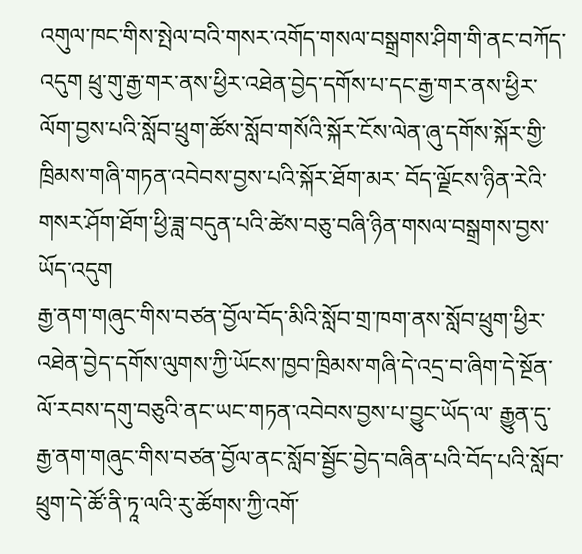འགུལ་ཁང་གིས་སྤེལ་བའི་གསར་འགོད་གསལ་བསྒྲགས་ཤིག་གི་ནང་བཀོད་འདུག ཕྲུ་གུ་རྒྱ་གར་ནས་ཕྱིར་འཐེན་བྱེད་དགོས་པ་དང་རྒྱ་གར་ནས་ཕྱིར་ལོག་བྱས་པའི་སློབ་ཕྲུག་ཚོས་སློབ་གསོའི་སྐོར་ངོས་ལེན་ཞུ་དགོས་སྐོར་གྱི་ཁྲིམས་གཞི་གཏན་འབེབས་བྱས་པའི་སྐོར་ཐོག་མར་ བོད་ལྗོངས་ཉིན་རེའི་གསར་ཤོག་ཐོག་ཕྱི་ཟླ་བདུན་པའི་ཚེས་བཅུ་བཞི་ཉིན་གསལ་བསྒྲགས་བྱས་ཡོད་འདུག
རྒྱ་ནག་གཞུང་གིས་བཙན་བྱོལ་བོད་མིའི་སློབ་གྲ་ཁག་ནས་སློབ་ཕྲུག་ཕྱིར་འཐེན་བྱེད་དགོས་ལུགས་ཀྱི་ཡོངས་ཁྱབ་ཁྲིམས་གཞི་དེ་འདྲ་བ་ཞིག་དེ་སྔོན་ལོ་རབས་དགུ་བཅུའི་ནང་ཡང་གཏན་འབེབས་བྱས་པ་བྱུང་ཡོད་ལ་ རྒྱུན་དུ་རྒྱ་ནག་གཞུང་གིས་བཙན་བྱོལ་ནང་སློབ་སྦྱོང་བྱེད་བཞིན་པའི་བོད་པའི་སློབ་ཕྲུག་དེ་ཚོ་ནི་ཏཱ་ལའི་རུ་ཚོགས་ཀྱི་འགོ་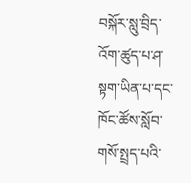བསྐོར་སླུ་བྲིད་འོག་ཚུད་པ་ཤ་སྟག་ཡིན་པ་དང་ ཁོང་ཚོས་སློབ་གསོ་སྤྲད་པའི་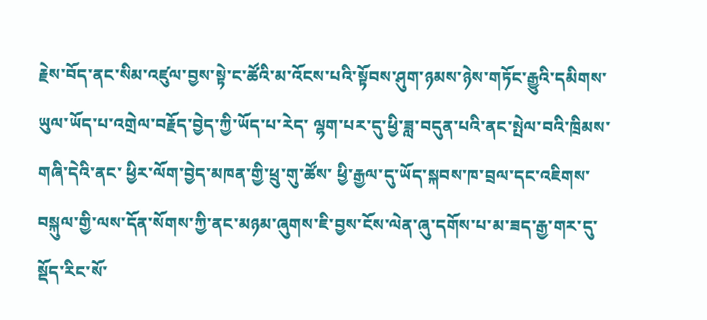རྗེས་བོད་ནང་སིམ་འཛུལ་བྱས་སྟེ་ང་ཚོའི་མ་འོངས་པའི་སྟོབས་ཤུག་ཉམས་ཉེས་གཏོང་རྒྱུའི་དམིགས་ཡུལ་ཡོད་པ་འགྲེལ་བརྗོད་བྱེད་ཀྱི་ཡོད་པ་རེད་ ལྷག་པར་དུ་ཕྱི་ཟླ་བདུན་པའི་ནང་སྤེལ་བའི་ཁྲིམས་གཞི་དེའི་ནང་ ཕྱིར་ལོག་བྱེད་མཁན་གྱི་ཕྲུ་གུ་ཚོས་ ཕྱི་རྒྱལ་དུ་ཡོད་སྐབས་ཁ་བྲལ་དང་འཇིགས་བསྐུལ་གྱི་ལས་དོན་སོགས་ཀྱི་ནང་མཉམ་ཞུགས་ཇི་བྱས་ངོས་ལེན་ཞུ་དགོས་པ་མ་ཟད་རྒྱ་གར་དུ་སྡོད་རིང་སོ་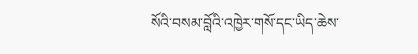སོའི་བསམ་བློའི་འཁྱེར་གསོ་དང་ཡིད་ཆེས་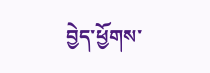བྱེད་ཕྱོགས་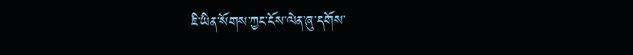ཇི་ཡིན་སོགས་ཀྱང་ངོས་ལེན་ཞུ་དགོས་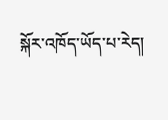སྐོར་འཁོད་ཡོད་པ་རེད།